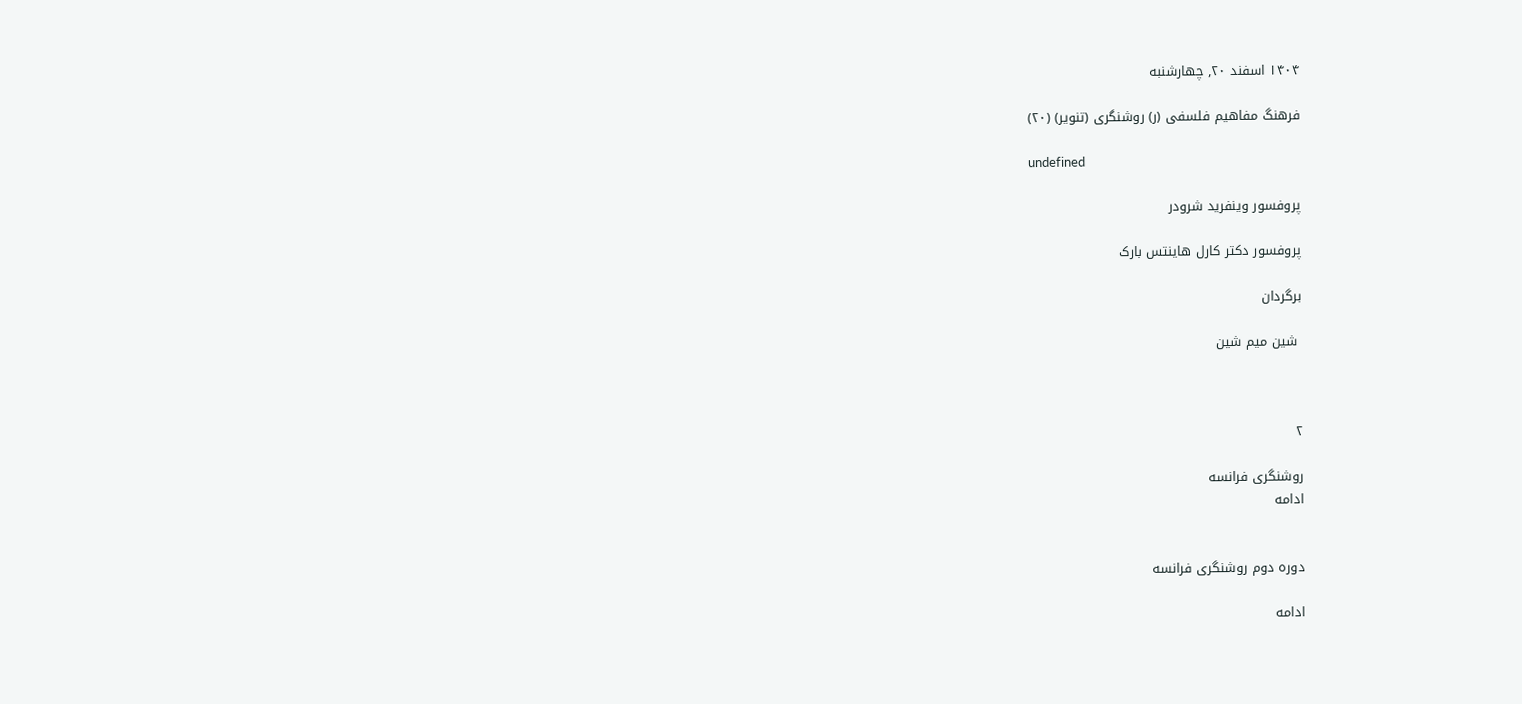۱۴۰۴ اسفند ۲۰, چهارشنبه

فرهنگ مفاهیم فلسفی (ر) روشنگری (تنویر) (۲۰)

undefined

پروفسور وینفرید شرودر

پروفسور دکتر کارل هاینتس بارک

برگردان

 شین میم شین



۲

روشنگری فرانسه
ادامه


دوره دوم روشنگری فرانسه

ادامه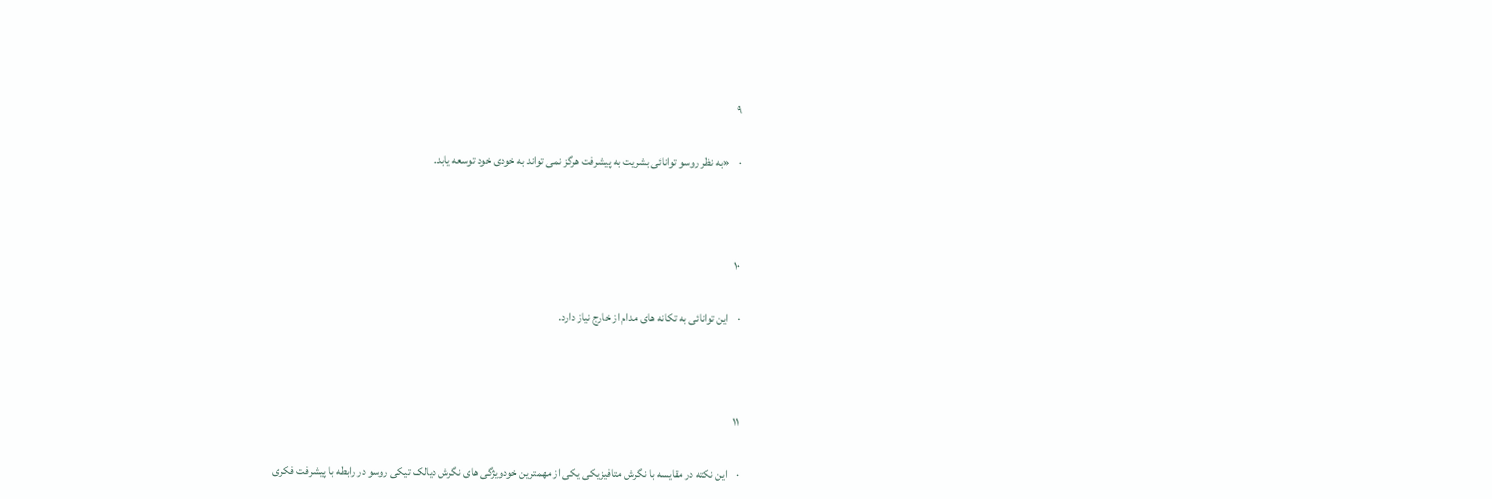۹

·    «به نظر روسو توانائی بشریت به پیشرفت هرگز نمی تواند به خودی خود توسعه یابد.



۱۰

·    این توانائی به تکانه های مدام از خارج نیاز دارد.



۱۱

·    این نکته در مقایسه با نگرش متافیزیکی یکی از مهمترین خودویژگی های نگرش دیالک تیکی روسو در رابطه با پیشرفت فکری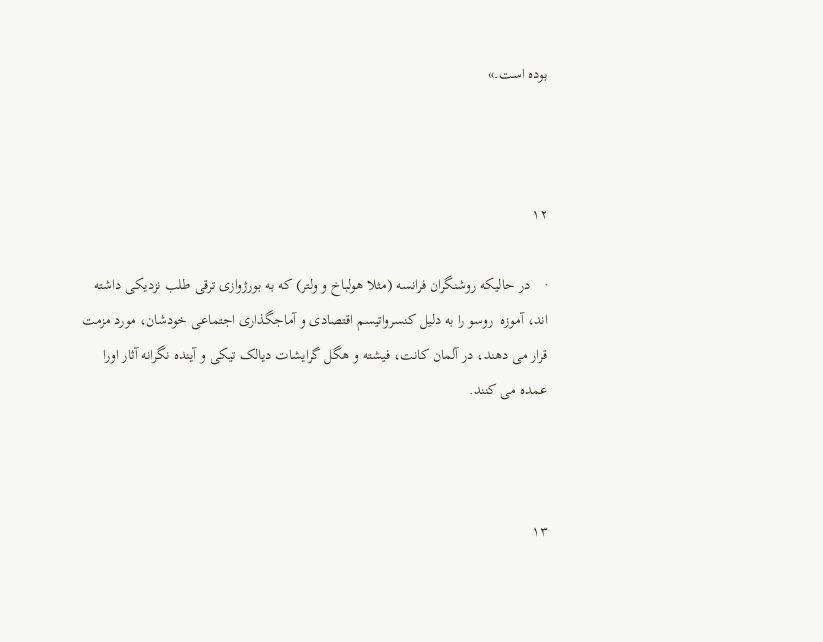بوده است.»



۱۲

·    در حالیکه روشنگران فرانسه (مثلا هولباخ و ولتر) که به بورژوازی ترقی طلب نزدیکی داشته اند، آموزه  روسو را به دلیل کنسرواتیسم اقتصادی و آماجگذاری اجتماعی خودشان، مورد مزمت قرار می دهند، در آلمان کانت، فیشته و هگل گرایشات دیالک تیکی و آینده نگرانه آثار اورا عمده می کنند.



۱۳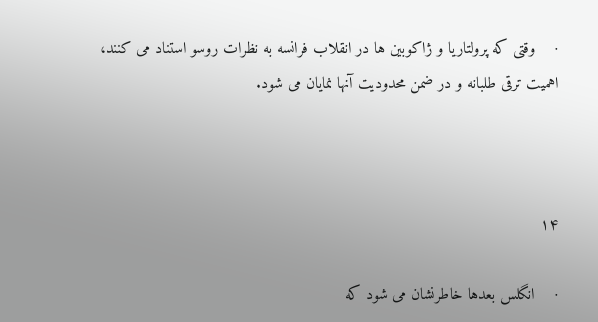·    وقتی که پرولتاریا و ژاکوبین ها در انقلاب فرانسه به نظرات روسو استناد می کنند، اهمیت ترقی طلبانه و در ضمن محدودیت آنها نمایان می شود.



۱۴

·    انگلس بعدها خاطرنشان می شود که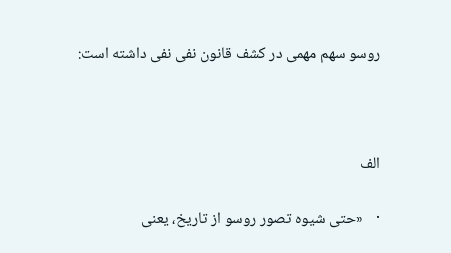روسو سهم مهمی در کشف قانون نفی نفی داشته است:



الف

·    «حتی شیوه تصور روسو از تاریخ، یعنی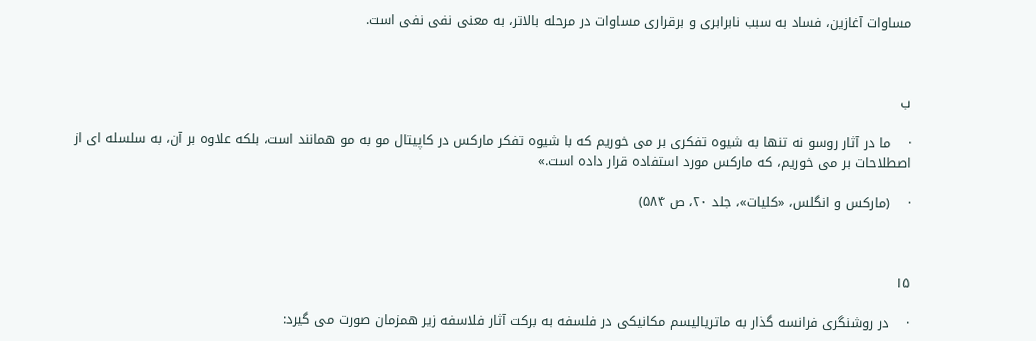مساوات آغازین، فساد به سبب نابرابری و برقراری مساوات در مرحله بالاتر، به معنی نفی نفی است.



ب

·    ما در آثار روسو نه تنها به شیوه تفکری بر می خوریم که با شیوه تفکر مارکس در کاپیتال مو به مو همانند است، بلکه علاوه بر آن، به سلسله ای از اصطلاحات بر می خوریم، که مارکس مورد استفاده قرار داده است.»

·    (مارکس و انگلس، «کلیات»، جلد ۲۰، ص ۵۸۴)



۱۵

·    در روشنگری فرانسه گذار به ماتریالیسم مکانیکی در فلسفه به برکت آثار فلاسفه زیر همزمان صورت می گیرد: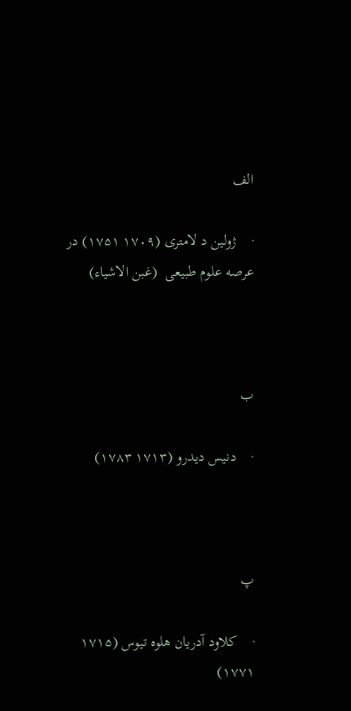الف

·    ژولین د لامتری (۱۷۰۹ ۱۷۵۱) در عرصه علوم طبیعی  (غبن الاشیاء)



ب

·    دنیس دیدرو (۱۷۱۳ ۱۷۸۳)



پ

·    کلاود آدریان هلوه تیوس (۱۷۱۵ ۱۷۷۱)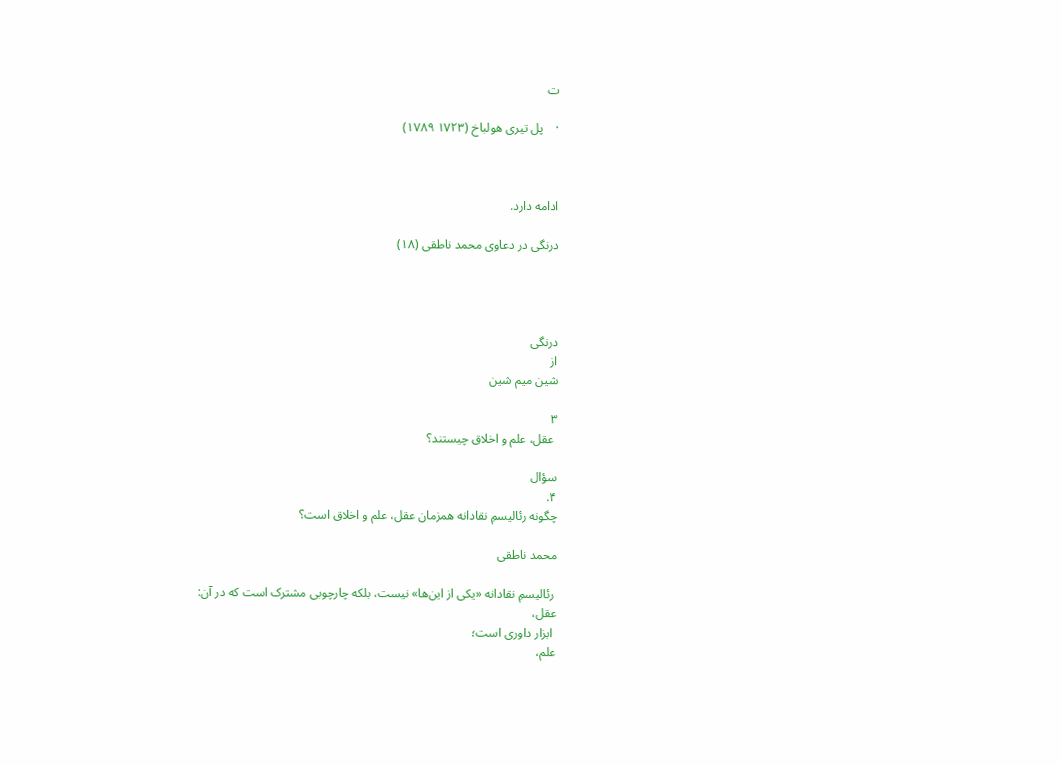ت

·    پل تیری هولباخ (۱۷۲۳ ۱۷۸۹)



ادامه دارد.

درنگی در دعاوی محمد ناطقی (۱۸)




درنگی
از
شین میم شین

۳
 عقل، علم و اخلاق چیستند؟

سؤال
۴.
چگونه رئالیسمِ نقادانه همزمان عقل، علم و اخلاق است؟

محمد ناطقی

 رئالیسمِ نقادانه «یکی از این‌ها» نیست، بلکه چارچوبی مشترک است که در آن:
عقل،
 ابزار داوری است؛
علم،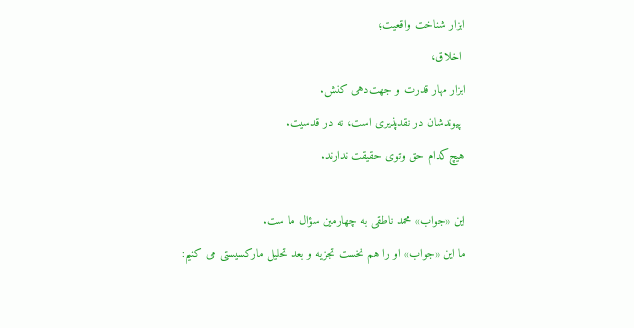ابزار شناخت واقعیت؛
 اخلاق،
ابزار مهار قدرت و جهت‌دهی کنش.
 پیوندشان در نقدپذیری است، نه در قدسیت.
هیچ‌کدام حق وتوی حقیقت ندارند.

این «جواب» محمد ناطقی به چهارمین سؤال ما ست.
ما این «جواب» او را هم نخست تجزیه و بعد تحلیل مارکسیستی می کنیم: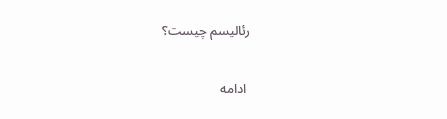رئالیسم چیست؟

 ادامه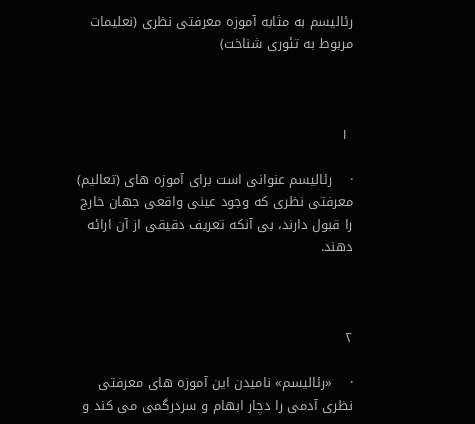رئالیسم به مثابه آموزه معرفتی نظری (نعلیمات مربوط به تئوری شناخت)



 ۱

·    رئالیسم عنوانی است برای آموزه های (تعالیم) معرفتی نظری که وجود عینی واقعی جهان خارج را قبول دارند، بی آنکه تعریف دقیقی از آن ارائه دهند.



۲

·    «رئالیسم» نامیدن این آموزه های معرفتی نظری آدمی را دچار ابهام و سردرگمی می کند و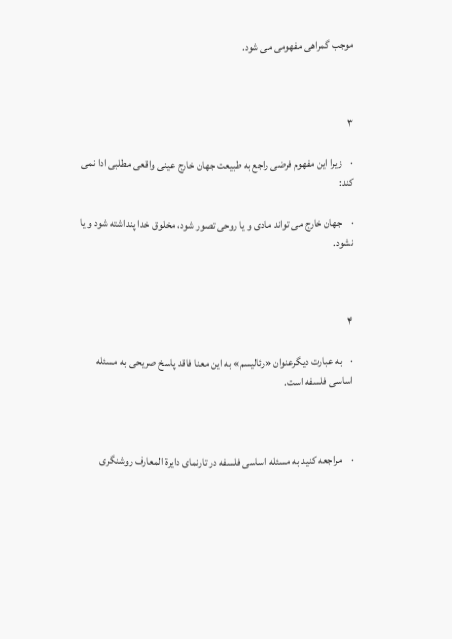موجب گمراهی مفهومی می شود.



۳

·    زیرا این مفهوم فرضی راجع به طبیعت جهان خارج عینی واقعی مطلبی ادا نمی کند:

·    جهان خارج می تواند مادی و یا روحی تصور شود، مخلوق خدا پنداشته شود و یا نشود.



۴

·    به عبارت دیگرعنوان «رئالیسم» به این معنا فاقد پاسخ صریحی به مسئله اساسی فلسفه است.



·    مراجعه کنید به مسئله اساسی فلسفه در تارنمای دایرة المعارف روشنگری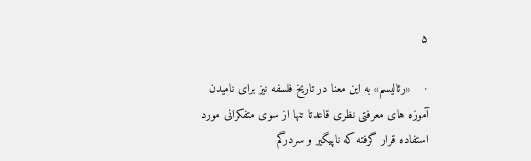۵

·    «رئالیسم» به این معنا در تاریخ فلسفه نیز برای نامیدن آموزه های معرفتی نظری قاعدتا تنها از سوی متفکرانی مورد استفاده قرار گرفته که ناپیگیر و سردرگم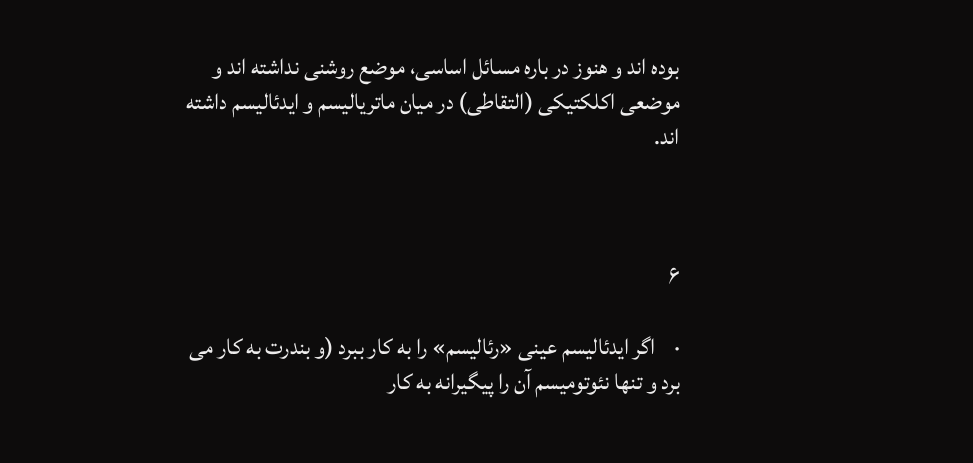بوده اند و هنوز در باره مسائل اساسی، موضع روشنی نداشته اند و موضعی اکلکتیکی (التقاطی) در میان ماتریالیسم و ایدئالیسم داشته اند.



۶

·    اگر ایدئالیسم عینی «رئالیسم» را به کار ببرد (و بندرت به کار می برد و تنها نئوتومیسم آن را پیگیرانه به کار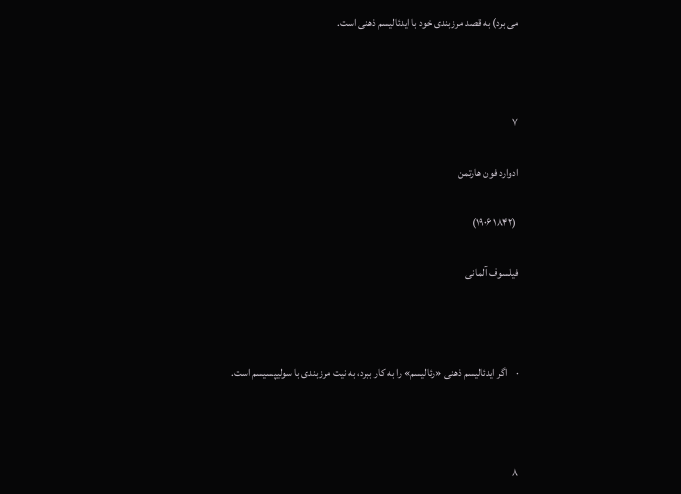می برد) به قصد مرزبندی خود با ایدئالیسم ذهنی است.



۷

ادوارد فون هارتمن

 (۱۸۴۲ ۱۹۰۶)

فیلسوف آلمانی



·    اگر ایدئالیسم ذهنی «رئالیسم» را به کار ببرد، به نیت مرزبندی با سولیپسیسم است.



۸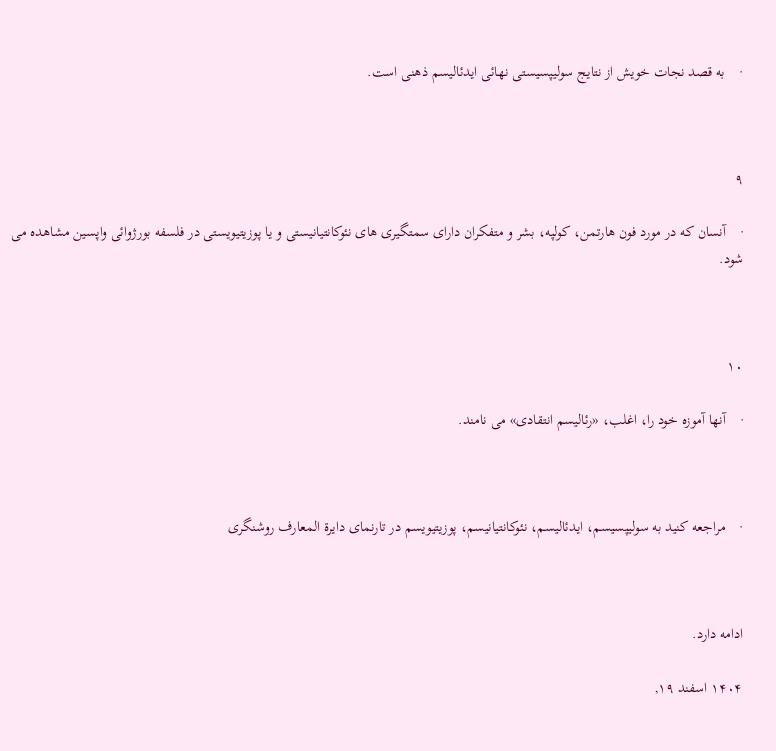·    به قصد نجات خویش از نتایج سولیپسیستی نهائی ایدئالیسم ذهنی است.



۹

·    آنسان که در مورد فون هارتمن، کولپه، بشر و متفکران دارای سمتگیری های نئوکانتیانیستی و یا پوزیتیویستی در فلسفه بورژوائی واپسین مشاهده می شود.



۱۰

·    آنها آموزه خود را، اغلب، «رئالیسم انتقادی» می نامند.



·    مراجعه کنید به سولیپسیسم، ایدئالیسم، نئوکانتیانیسم، پوزیتیویسم در تارنمای دایرة المعارف روشنگری



ادامه دارد.

۱۴۰۴ اسفند ۱۹,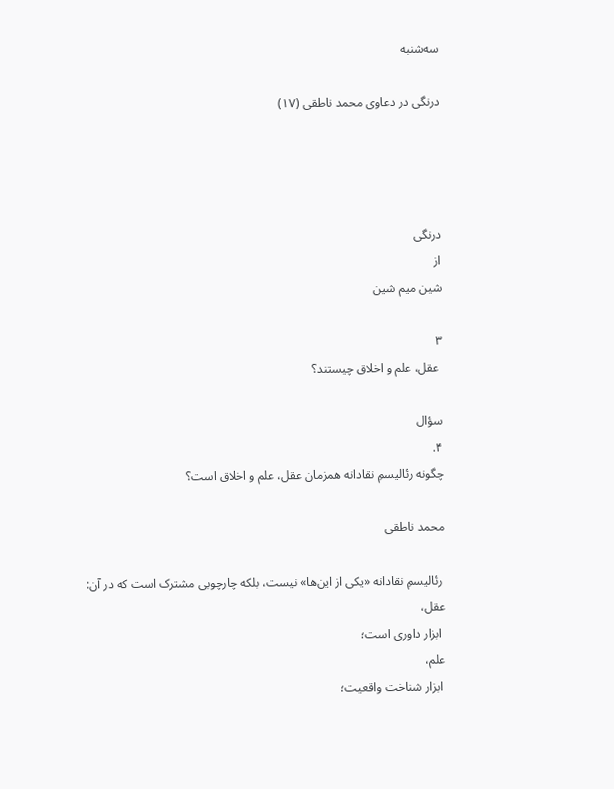سه‌شنبه

درنگی در دعاوی محمد ناطقی (۱۷)




درنگی
از
شین میم شین

۳
 عقل، علم و اخلاق چیستند؟

سؤال
۴.
چگونه رئالیسمِ نقادانه همزمان عقل، علم و اخلاق است؟

محمد ناطقی

 رئالیسمِ نقادانه «یکی از این‌ها» نیست، بلکه چارچوبی مشترک است که در آن:
عقل،
 ابزار داوری است؛
علم،
 ابزار شناخت واقعیت؛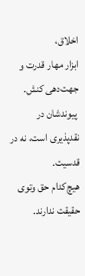اخلاق،
ابزار مهار قدرت و جهت‌دهی کنش.
 پیوندشان در نقدپذیری است، نه در قدسیت.
هیچ‌کدام حق وتوی حقیقت ندارند.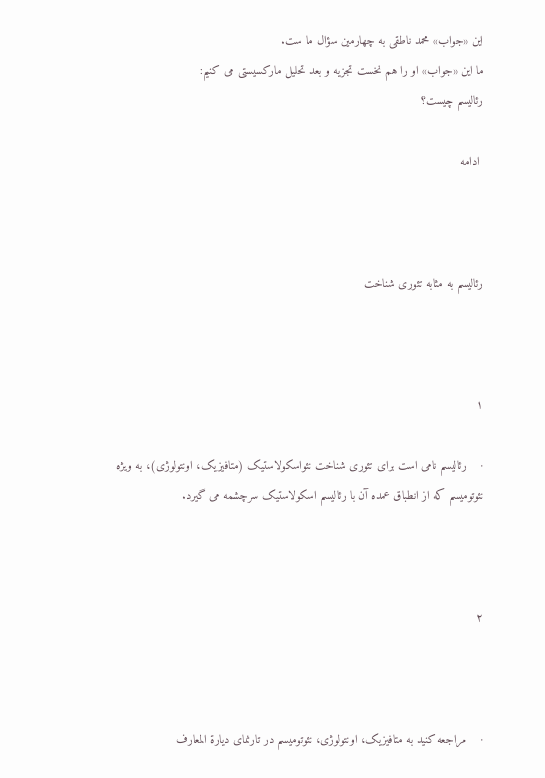این «جواب» محمد ناطقی به چهارمین سؤال ما ست.
ما این «جواب» او را هم نخست تجزیه و بعد تحلیل مارکسیستی می کنیم:
رئالیسم چیست؟

 ادامه



رئالیسم به مثابه تئوری شناخت



۱

·    رئالیسم نامی است برای تئوری شناخت نئواسکولاستیک (متافیزیک، اونتولوژی)، به ویژه نئوتومیسم که از انطباق عمده آن با رئالیسم اسکولاستیک سرچشمه می گیرد.



۲



·    مراجعه کنید به متافیزیک، اونتولوژی، نئوتومیسم در تارنمای دیارة المعارف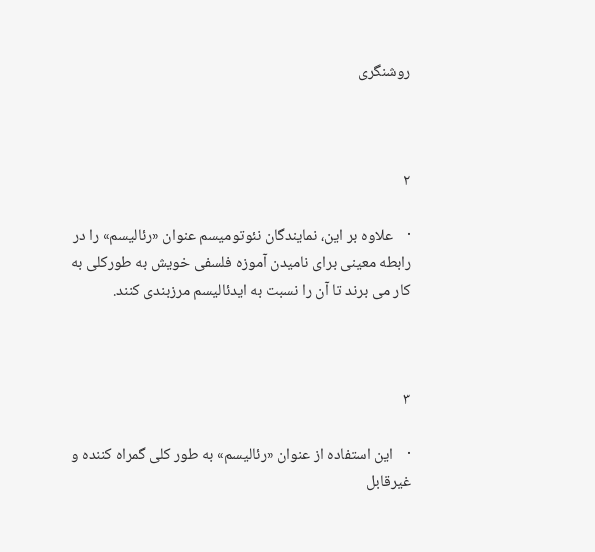روشنگری



۲

·    علاوه بر این، نمایندگان نئوتومیسم عنوان «رئالیسم» را در رابطه معینی برای نامیدن آموزه فلسفی خویش به طورکلی به کار می برند تا آن را نسبت به ایدئالیسم مرزبندی کنند.



۳

·    این استفاده از عنوان «رئالیسم» به طور کلی گمراه کننده و غیرقابل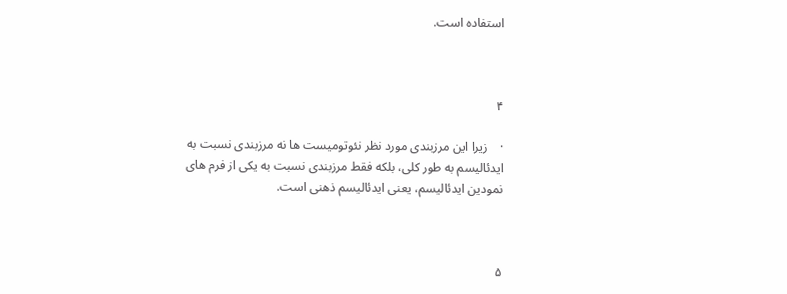استفاده است.



۴

·    زیرا این مرزبندی مورد نظر نئوتومیست ها نه مرزبندی نسبت به ایدئالیسم به طور کلی، بلکه فقط مرزبندی نسبت به یکی از فرم های نمودین ایدئالیسم، یعنی ایدئالیسم ذهنی است.



۵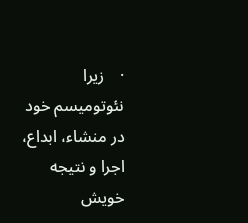·    زیرا نئوتومیسم خود در منشاء، ابداع، اجرا و نتیجه خویش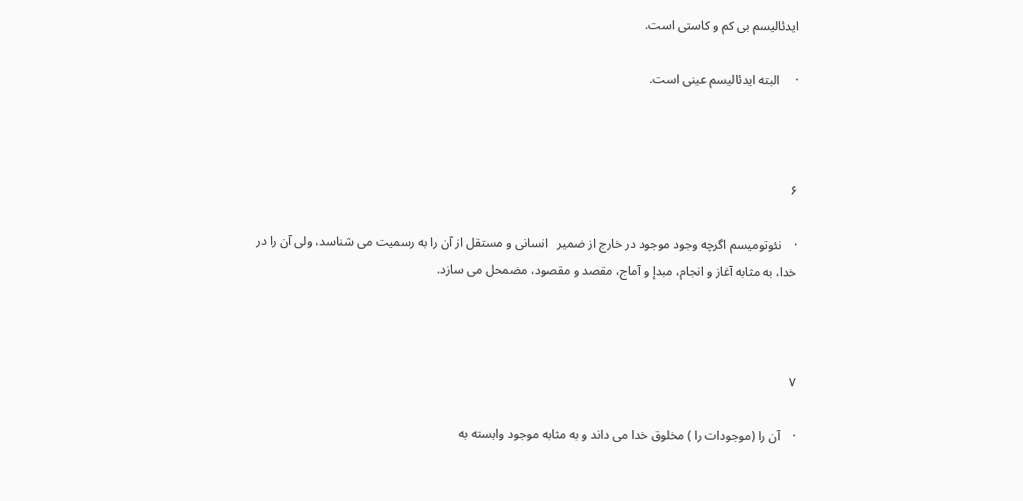ایدئالیسم بی کم و کاستی است.

·     البته ایدئالیسم عینی است.



۶

·    نئوتومیسم اگرچه وجود موجود در خارج از ضمیر   انسانی و مستقل از آن را به رسمیت می شناسد، ولی آن را در خدا، به مثابه آغاز و انجام، مبدإ و آماج، مقصد و مقصود، مضمحل می سازد.



۷

·    آن را (موجودات را ) مخلوق خدا می داند و به مثابه موجود وابسته به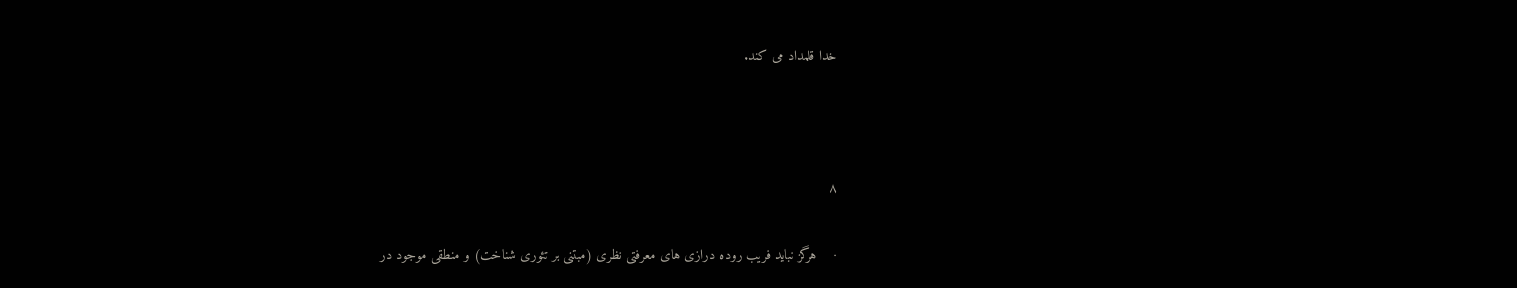خدا قلمداد می کند.



۸

·    هرگز نباید فریب روده درازی های معرفتی نظری (مبتنی بر تئوری شناخت) و منطقی موجود در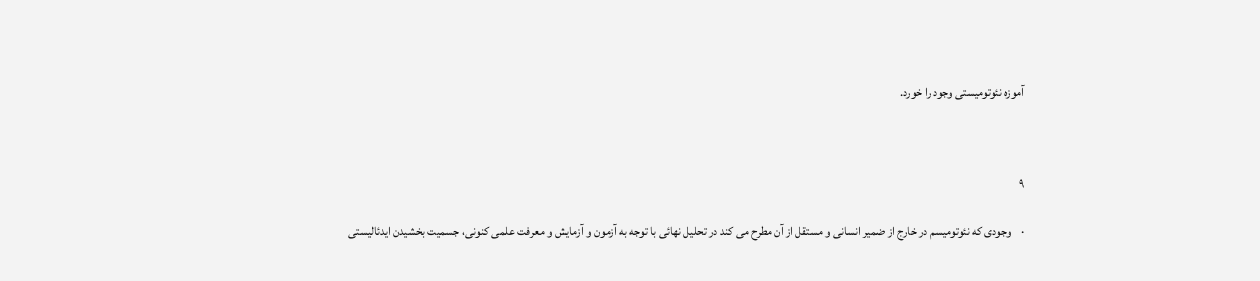آموزه نئوتومیستی وجود را خورد.



۹

·    وجودی که نئوتومیسم در خارج از ضمیر انسانی و مستقل از آن مطرح می کند در تحلیل نهائی با توجه به آزمون و آزمایش و معرفت علمی کنونی، جسمیت بخشیدن ایدئالیستی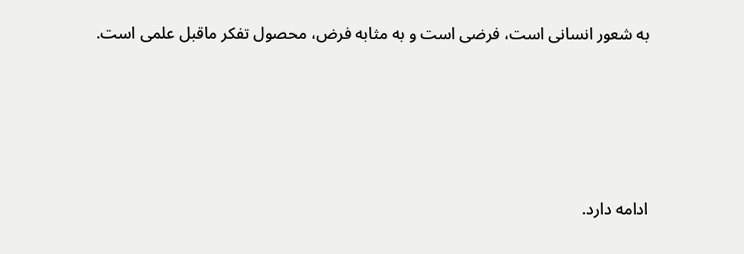به شعور انسانی است، فرضی است و به مثابه فرض، محصول تفکر ماقبل علمی است.





ادامه دارد.